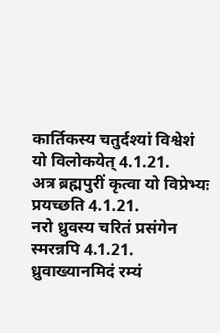कार्तिकस्य चतुर्दश्यां विश्वेशं यो विलोकयेत् 4.1.21.
अत्र ब्रह्मपुरीं कृत्वा यो विप्रेभ्यः प्रयच्छति 4.1.21.
नरो ध्रुवस्य चरितं प्रसंगेन स्मरन्नपि 4.1.21.
ध्रुवाख्यानमिदं रम्यं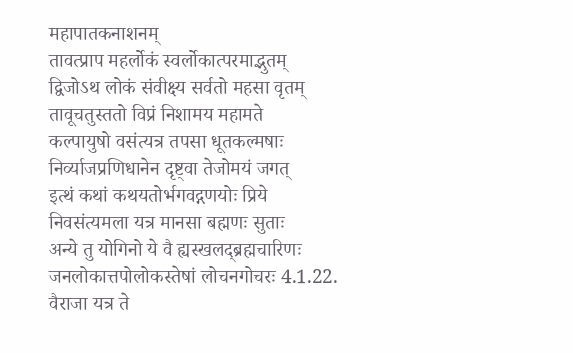महापातकनाशनम्
तावत्प्राप महर्लोकं स्वर्लोकात्परमाद्भुतम्
द्विजोऽथ लोकं संवीक्ष्य सर्वतो महसा वृतम्
तावूचतुस्ततो विप्रं निशामय महामते
कल्पायुषो वसंत्यत्र तपसा धूतकल्मषाः
निर्व्याजप्रणिधानेन दृष्ट्वा तेजोमयं जगत्
इत्थं कथां कथयतोर्भगवद्गणयोः प्रिये
निवसंत्यमला यत्र मानसा बह्मणः सुताः
अन्ये तु योगिनो ये वै ह्यस्खलद्ब्रह्मचारिणः
जनलोकात्तपोलोकस्तेषां लोचनगोचरः 4.1.22.
वैराजा यत्र ते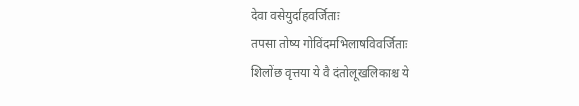देवा वसेयुर्दाहवर्जिताः
तपसा तोष्य गोविंदमभिलाषविवर्जिताः
शिलोंछ वृत्तया ये वै दंतोलूखलिकाश्च ये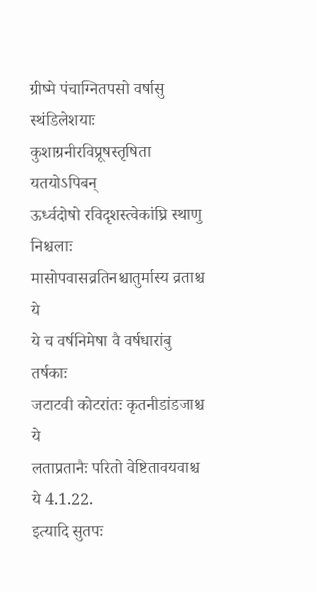ग्रीष्मे पंचाग्नितपसो वर्षासु स्थंडिलेशयाः
कुशाग्रनीरविप्रूषस्तृषिता यतयोऽपिबन्
ऊर्ध्वदोषो रविदृशस्त्वेकांघ्रि स्थाणु निश्चलाः
मासोपवासव्रतिनश्चातुर्मास्य व्रताश्च ये
ये च वर्षनिमेषा वै वर्षधारांबु तर्षकाः
जटाटवी कोटरांतः कृतनीडांडजाश्च ये
लताप्रतानैः परितो वेष्टितावयवाश्च ये 4.1.22.
इत्यादि सुतपः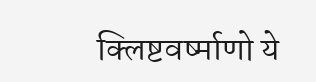क्लिष्टवर्ष्माणो ये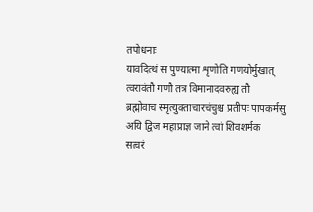तपोधनाः
यावदित्थं स पुण्यात्मा शृणोति गणयोर्मुखात्
त्वरावंतौ गणौ तत्र विमानादवरुह्य तौ
ब्रह्मोवाच स्मृत्युक्ताचारचंचुश्च प्रतीपः पापकर्मसु
अयि द्विज महाप्राज्ञ जाने त्वां शिवशर्मक
सत्वरं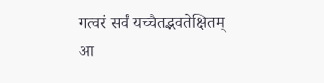गत्वरं सर्वं यच्चैतद्भवतेक्षितम्
आ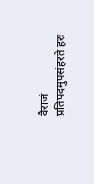वैराजं प्रतिपदमुपसंहरते हरः